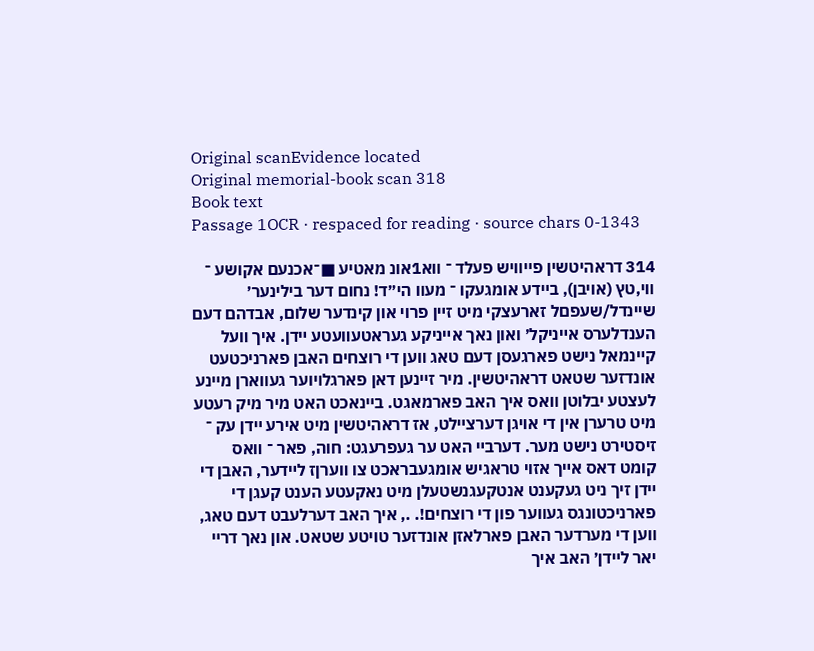Original scanEvidence located
Original memorial-book scan 318
Book text
Passage 1OCR · respaced for reading · source chars 0-1343

314 דראהיטשין פײװיש פעלד ־ װא1אונ מאטיע ■־אכנעם אקושע ־ װי,טץ (אויבן), בײדע אומגעקו ־ מעװ הי״ד! נחום דער בילינער׳ שיינדל/שעפםל זארעצקי מיט זײן פרוי און קינדער שלום, אבדהם דעם הענדלערס אײניקל׳ ואון נאך אײניקע געראטעװעטע ײדן. איך װעל קײנמאל נישט פארגעסן דעם טאג װען די רוצחים האבן פארניכטעט אונדזער שטאט דראהיטשין. מיר זײנען דאן פארגלױוער געװארן מײנע לעצטע יבלוטן װאס איך האב פארמאגט. בײנאכט האט מיר מיק רעטע מיט טרערן אין די אויגן דערצײלט, אז דראהיטשין מיט אירע ײדן עק ־ זיסטירט נישט מער. דערבײ האט ער געפרעגט: חוה, פאר ־ װאס קומט דאס אײך אזוי טראגיש אומגעבראכט צו װערןז לײדער, האבן די ײדן זיך ניט געקענט אנטקעגנשטעלן מיט נאקעטע הענט קעגן די פארניכטונגס געװער פון די רוצחים!. ., איך האב דערלעבט דעם טאג, װען די מערדער האבן פארלאזן אונדזער טויטע שטאט. און נאך דרײ יאר לײדן׳ האב איך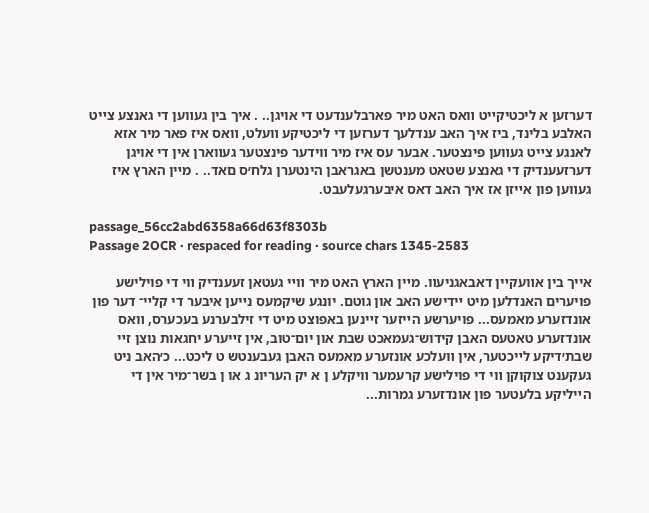דערזען א ליכטיקײט װאס האט מיר פארבלענדעט די אויגן.. . איך בין געװען די גאנצע צײט האלבע בלינד, ביז איך האב ענדלעך דערזען די ליכטיקע װעלט, װאס איז פאר מיר אזא לאנגע צײט געװען פינצטער. אבער עס איז מיר װידער פינצטער געװארן אין די אויגן דערזעענדיק די גאנצע שטאט מענטשן באגראבן הינטערן גלח׳ס םאד.. . מײן הארץ איז געװען פון אײזן אז איך האב דאס איבערגעלעבט.

passage_56cc2abd6358a66d63f8303b
Passage 2OCR · respaced for reading · source chars 1345-2583

אייך בין אװעקײן דאבאגניעװ. מײן הארץ האט מיר װײ געטאן זעענדיק װי די פוילישע פויערים האנדלען מיט ײדישע האב און גוטם. יונגע שיקמעס נײען איבער די קלײ־ דער פון אונדזערע מאמעס... פויערשע הײזער זײנען באפוצט מיט די זילבערנע בעכערס, װאס אונדזערע טאטעס האבן קידוש־געמאכט שבת און יום־טוב, אין זײערע יחגאות נוצן זײ שבת׳דיקע לײכטער, אין װעלכע אונזערע מאמעס האבן געבענטש ט ליכט... כ׳האב ניט געקענט צוקוקן װי די פוילישע קרעמער װיקלע ן א יק העריונ ג או ן בשר־מיר אין די הײליקע בלעטער פון אונדזערע גמרות...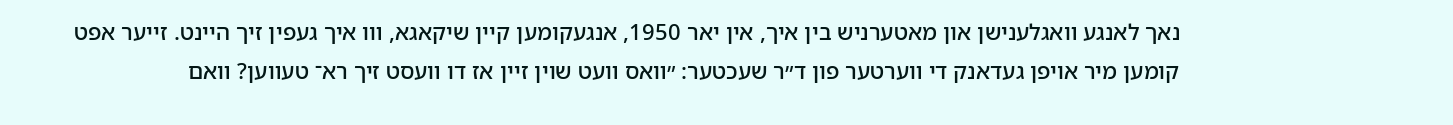נאך לאנגע װאגלענישן און מאטערניש בין איך, אין יאר 1950, אנגעקומען קײן שיקאגא, װו איך געפין זיך הײנט. זײער אפט קומען מיר אויפן געדאנק די װערטער פון ד״ר שעכטער: ״װאס װעט שוין זײן אז דו װעסט זיך רא־ טעװען? װאם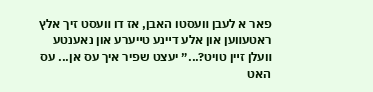פאר א לעבן װעסטו האבן, אז דו װעסט זיך אלץ ראטעװען און אלע דײנע טײערע און נאענטע װעלן זײן טויט?...״ יעצט שפיר איך עס אן... עס האט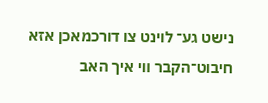נישט גע־ לוינט צו דורכמאכן אזא חיבוט־הקבר װי איך האב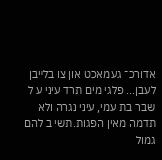אדורכ־ געמאכט און צו בלײבן לעבן... פלגי מים תרד עיני ע ל שבר בת עמי, עיני נגרה ולא תדמה מאין הפגות.תשי ב להם גמול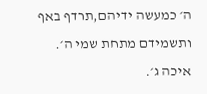ה׳ כמעשה ידיהם,תרדף באף ותשמידם מתחת שמי ה׳. איכה ג׳.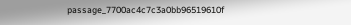passage_7700ac4c7c3a0bb96519610f